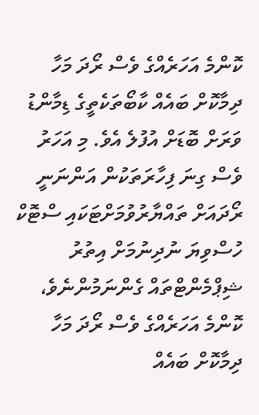ކޮންމެ އަހަރެއްގެ ވެސް ރޯދަ މަހާ ދިމާކޮށް ބައެއް ކާބޯތަކެތީގެ ޑިމާންޑު ވަރަށް ބޮޑަށް އުފުލެ އެވެ. މި އަހަރު ވެސް ގިނަ ފިހާރަތަކުން އަންނަނީ ރޯދައަށް ތައްޔާރުވުމަށްޓަކައި ސްޓޮކް ހުސްވިޔަ ނުދިނުމަށް އިތުރު ޝިޕްމެންޓްތައް ގެންނަމުންނެވެ،
ކޮންމެ އަހަރެއްގެ ވެސް ރޯދަ މަހާ ދިމާކޮށް ބައެއް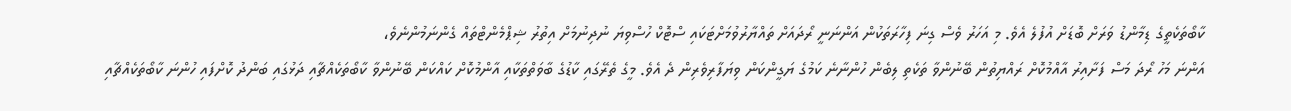ކާބޯތަކެތީގެ ޑިމާންޑު ވަރަށް ބޮޑަށް އުފުލެ އެވެ. މި އަހަރު ވެސް ގިނަ ފިހާރަތަކުން އަންނަނީ ރޯދައަށް ތައްޔާރުވުމަށްޓަކައި ސްޓޮކް ހުސްވިޔަ ނުދިނުމަށް އިތުރު ޝިޕްމެންޓްތައް ގެންނަމުންނެވެ،
އަންނަ މަހު ރޯދަ މަސް ފަށާއިރު އާއްމުކޮށް ރައްޔިތުން ބޭނުންވާ ތަކެތި ލިބެން ހުންނާނެ ކަމުގެ ޔަގީންކަން ވިޔަފާރިވެރިން ދެ އެވެ. މީގެ ތެރޭގައި ކާޑުގެ ބާވަތްތަކާއި އާންމުކޮށް ކައްކަން ބޭނުންވާ ކާބޯތަކެއްޗާއި ދަޅުގައި ބަންދު ކޮށްފައި ހުންނަ ކާބޯތަކެއްޗާއި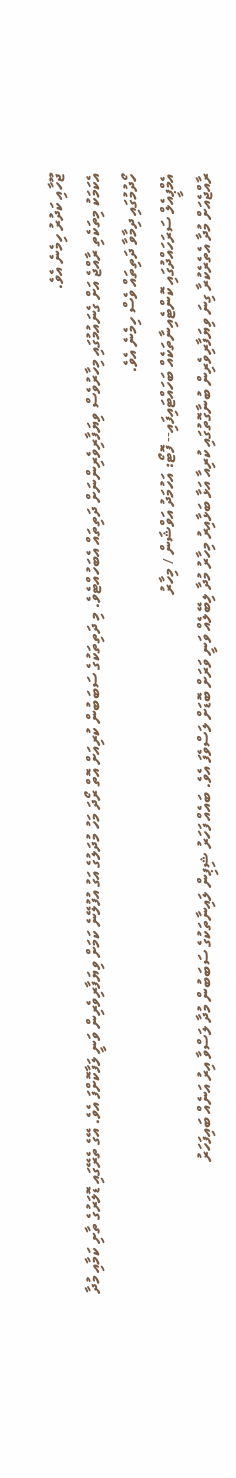ޖޫހާއި ކަދުރު ހިމެނެ އެވެ.
އެކަމަކު މިތަކެތި ރާއްޖެ އަށް ގެނައުމުގައި މިހާރުވެސް ވިޔަފާރިވެރިންނަށް ދަތިތައް އެބަހުއްޓެވެ. މި ދަތިތަކުގެ ސަބަބުން ކުރިއަށް އޮތް ރޯދަ މަހު މުދަލުގެ އަގު އުފުލޭނެ ކަމަށް ވިޔަފާރިވެރިން ވަނީ ލަފާކޮށްފަ އެވެ. އޭގެ ތެރޭގައި ޑޮލަރުގެ ތާށި ކަމާއި މުދާ ހޯދުމުގައި ދިމާވާ ދަތިތައް ވެސް ހިމެނެ އެވެ.
އެމްޕީއެލް ސަރަހައްދުގައި ކޮންޓެއިނާތަކެއް ބަހައްޓައިފައި-- ފޮޓޯ: އަހުމަދު އަވްޝަން / މިހާރު
ރާއްޖެއަށް މުދާ އެތެރެކުރާ ގިނަ ވިޔަފާރިވެރިން ބުނާގޮތުގައި ކުރިއާ އަޅާ ބަޅާއިރު މިހާރު މުދާ ލިބޭލެއް ވަނީ ވަރަށް ބޮޑަށް ލަސްވެފަ އެވެ. ބައެއް ފަހަރު ޝިޕިން ލައިނާތަކުގެ ސަބަބުން މުދާ ލަސްވާ އިރު އަނެއް ބައިފަހަރު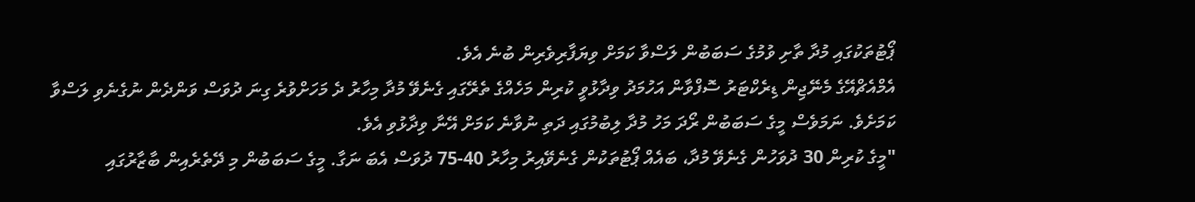ޕޯޓުތަކުގައި މުދާ ތާށި ވުމުގެ ސަބަބުން ލަސްވާ ކަމަށް ވިޔަފާރިވެރިން ބުނެ އެވެ.
އެމްއެޗްއޭގެ މެނޭޖިން ޑިރެކްޓަރު ސޮފްވާން އަހުމަދު ވިދާޅުވީ ކުރިން މަހެއްގެ ތެރޭގައި ގެނެވޭ މުދާ މިހާރު ދެ މަހަށްވުރެ ގިނަ ދުވަސް ވަންދެން ނުގެނެވި ލަސްވާ ކަމަށެވެ. ނަމަވެސް މީގެ ސަބަބުން ރޯދަ މަހު މުދާ ލިބުމުގައި ދަތި ނުވާނެ ކަމަށް އޭނާ ވިދާޅުވި އެވެ.
"މީގެ ކުރިން 30 ދުވަހުން ގެނެވޭ މުދާ، ބައެއް ޕޯޓުތަކުން ގެނެވޭއިރު މިހާރު 40-75 ދުވަސް އެބަ ނަގާ. މީގެ ސަބަބުން މި ދޭތެރެއިން ބާޒާރުގައި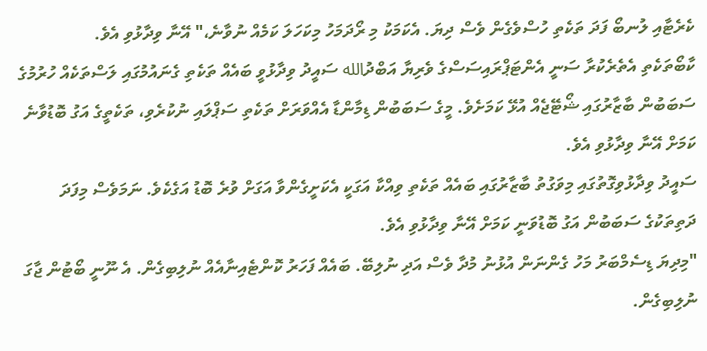ކެރެޓާއި ލުނބޯ ފަދަ ތަކެތި ހުސްވެގެން ވެސް ދިޔަ. އެކަމަކު މި ރޯދަމަހު މިކަހަލަ ކަމެއް ނުވާނެ،" އޭނާ ވިދާޅުވި އެވެ.
ކާބޯތަކެތި އެތެރެކުރާ ސަނީ އެންޓަޕްރައިސަސްގެ ވެރިޔާ އަބްދުالله ސައީދު ވިދާޅުވީ ބައެއް ތަކެތި ގެނައުމުގައި ލަސްތަކެއް ހުރުމުގެ ސަބަބުން ބާޒާރުގައި ޝޯޓޭޖެއް އުޅޭ ކަމަށެވެ. މީގެ ސަބަބުން ޑިމާންޑާ އެއްވަރަށް ތަކެތި ސަޕްލައި ނުކުރެވި، ތަކެތީގެ އަގު ބޮޑުވާނެ ކަމަށް އޭނާ ވިދާޅުވި އެވެ.
ސައީދު ވިދާޅުވިގޮތުގައި މިވަގުތު ބާޒާރުގައި ބައެއް ތަކެތި ވިއްކާ އަގަކީ އެކަށީގެންވާ އަގަށް ވުރެ ބޮޑު އަގެކެވެ. ނަމަވެސް މިފަދަ ދަތިތަކުގެ ސަބަބުން އަގު ބޮޑުވަނީ ކަމަށް އޭނާ ވިދާޅުވި އެވެ.
"މިދިޔަ ޑިސެމްބަރު މަހު ގެންނަން އުޅުނު މުދާ ވެސް އަދި ނުލިބޭ. ބައެއް ފަހަރު ކޮންޓެއިނާއެއް ނުލިބިގެން. އެ ނޫނީ ބޯޓުން ޖާގަ ނުލިބިގެން.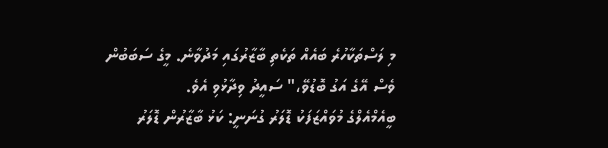މި ލަސްތަކާހުރެ ބައެއް ތަކެތި ބާޒާރުގައި މަދުވާނެ. މީގެ ސަބަބުން ވެސް އޭގެ އަގު ބޮޑުވޭ،" ސައީދު ވިދާޅުވި އެވެ.
ބީއެމްއެލްގެ މުވައްޒަފަކު ޑޮލަރު ގުނަނީ: ކަޅު ބާޒާރުން ޑޮލަރު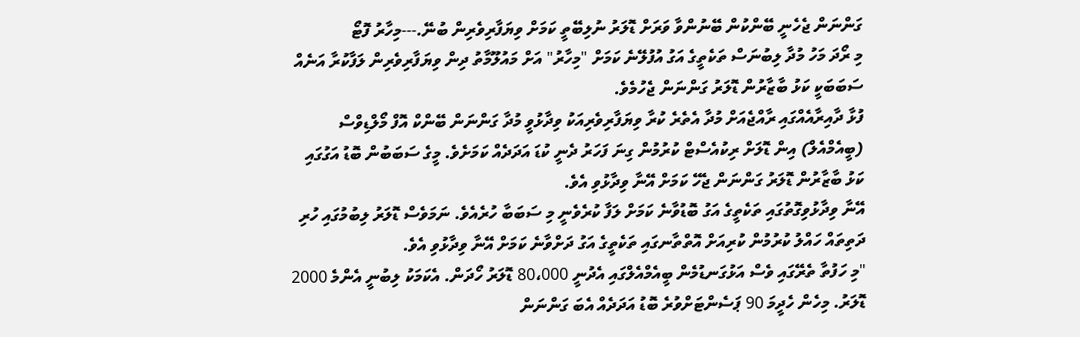ގަންނަން ޖެހެނީ ބޭންކުން ބޭނުންވާ ވަރަށް ޑޮލަރު ނުލިބޭތީ ކަމަށް ވިޔަފާރިވެރިން ބުނޭ.---މިހާރު ފޮޓޯ
މި ރޯދަ މަހު މުދާ ލިބުނަސް ތަކެތީގެ އަގު އުފުލޭނެ ކަމަށް "މިހާރު" އަށް މައުލޫމާތު ދިން ވިޔަފާރިވެރިން ލަފާކުރާ އަނެއް ސަބަބަކީ ކަޅު ބާޒާރުން ޑޮލަރު ގަންނަން ޖެހުމެވެ.
ފުޅާ ދާއިރާއެއްގައި ރާއްޖެއަށް މުދާ އެތެރެ ކުރާ ވިޔަފާރިވެރިއަކު ވިދާޅުވީ މުދާ ގަންނަން ބޭންކް އޮފް މޯލްޑިވްސް (ބީއެމްއެލް) އިން ޑޮލަށް ރިކުއެސްޓް ކުރުމުން ގިނަ ފަހަރު ދެނީ ކުޑަ އަދަދެއް ކަމަށެވެ. މީގެ ސަބަބުން ބޮޑު އަގުގައި ކަޅު ބާޒާރުން ޑޮލަރު ގަންނަން ޖެހޭ ކަމަށް އޭނާ ވިދާޅުވި އެވެ.
އޭނާ ވިދާޅުވިގޮތުގައި ތަކެތީގެ އަގު ބޮޑުވާނެ ކަމަށް ލަފާ ކުރެވެނީ މި ސަބަބާ ހުރެއެވެ. ނަމަވެސް ޑޮލަރު ލިބުމުގައި ހުރި ދަތިތައް ހައްލު ކުރުމުން ކުރިއަށް އޮތްތާނގައި ތަކެތީގެ އަގު ދަށްވާނެ ކަމަށް އޭނާ ވިދާޅުވި އެވެ.
"މި ހަފުތާ ތެރޭގައި ވެސް އަޅުގަނޑުމެން ބީއެމްއެލްގައި އެދުނީ 80،000 ޑޮލަރު ހޯދަން. އެކަމަކު ލިބުނީ އެންމެ 2000 ޑޮލަރު. މިހެން ހެދީމަ 90 ޕަސެންޓަށްވުރެ ބޮޑު އަދަދެއް އެބަ ގަންނަން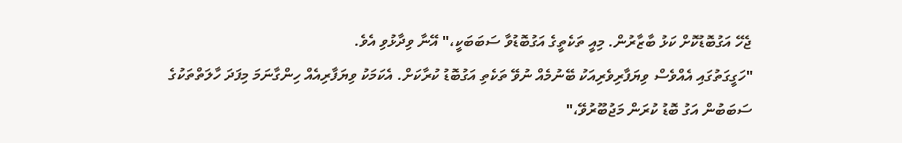ޖެހޭ އަގުބޮޑުކޮށް ކަޅު ބާޒާރުން. މިއީ ތަކެތީގެ އަގުބޮޑުވާ ސަބަބަކީ،" އޭނާ ވިދާޅުވި އެވެ.
"ހަގީގަތުގައި އެއްވެސް ވިޔަފާރިވެރިއަކު ބޭނުމެއް ނުވޭ ތަކެތި އަގުބޮޑު ކުރާކަށް. އެކަމަކު ވިޔަފާރިއެއް ހިންގާނަމަ މިފަދަ ހާލަތްތަކުގެ ސަބަބުން އަގު ބޮޑު ކުރަން މަޖުބޫރުވޭ،"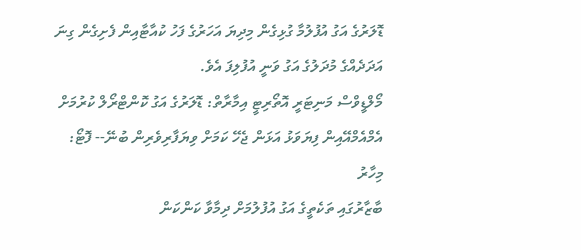ޑޮލަރުގެ އަގު އުފުލުމާ ގުޅިގެން މިދިޔަ އަހަރުގެ ފަހު ކުއާޓާއިން ފެށިގެން ގިނަ އަދަދެއްގެ މުދަލުގެ އަގު ވަނީ އުފުލިފަ އެވެ.
މޯލްޑީވްސް މަނިޓަރީ އޮތޯރިޓީ އިމާރާތް: ޑޮލަރުގެ އަގު ކޮންޓްރޯލް ކުރުމަށް އެމްއެމްއޭއިން ފިޔަވަޅު އަޅަން ޖެހޭ ކަމަށް ވިޔަފާރިވެރިން ބުނޭ-- ފޮޓޯ: މިހާރު
ބާޒާރުގައި ތަކެތީގެ އަގު އުފުލުމަށް ދިމާވާ ކަންކަން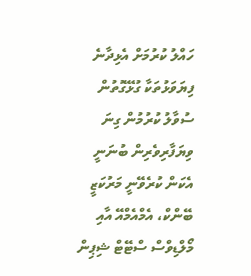ހައްލު ކުރުމަށް އެޅިދާނެ ފިޔަވަޅުތަކާ ގުޅޭގޮތުން ސުވާލު ކުރުމުން ގިނަ ވިޔަފާރިވެރިން ބުނަނީ އެކަން ކުރެވޭނީ މަރުކަޒީ ބޭންކް، އެމްއެމްއޭ އާއި މޯލްޑިވްސް ސްޓޭޓް ޝިޕިން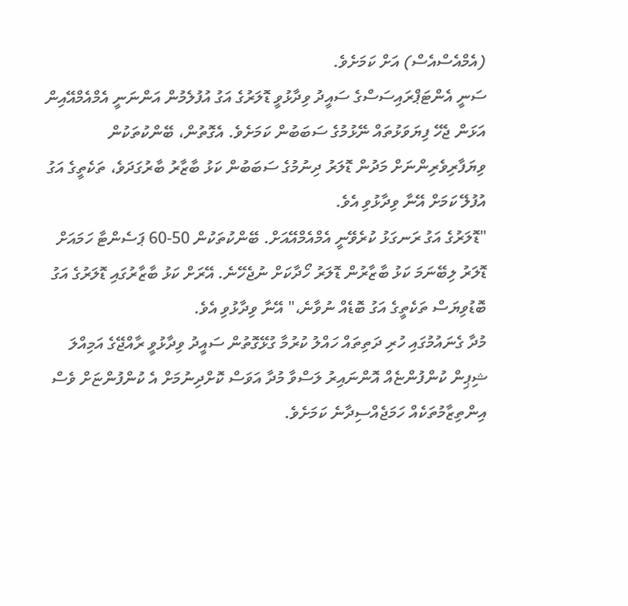(އެމްއެސްއެސް) އަށް ކަމަށެވެ.
ސަނީ އެންޓަޕްރައިސަސްގެ ސައީދު ވިދާޅުވީ ޑޮލަރުގެ އަގު އުފުލެމުން އަންނަނީ އެމްއެމްއޭއިން އަޅަން ޖެހޭ ފިޔަވަޅުތައް ނޭޅުމުގެ ސަބަބުން ކަމަށެވެ. އެގޮތުން، ބޭންކުތަކުން ވިޔަފާރިވެރިންނަށް މަދުން ޑޮލަރު ދިނުމުގެ ސަބަބުން ކަޅު ބާޒާރު ބާރުގަދަވެ، ތަކެތީގެ އަގު އުފުލޭ ކަމަށް އޭނާ ވިދާޅުވި އެވެ.
"ޑޮލަރުގެ އަގު ރަނގަޅު ކުރެވޭނީ އެމްއެމްއޭއަށް. ބޭންކުތަކުން 50-60 ޕަސެންޓާ ހަމައަށް ޑޮލަރު ލިބޭނަމަ ކަޅު ބާޒާރުން ޑޮލަރު ހޯދާކަށް ނުޖެހޭނެ. އޭރަށް ކަޅު ބާޒާރުގައި ޑޮލަރުގެ އަގު ބޮޑުވިޔަސް ތަކެތީގެ އަގު ބޮޑެއް ނުވާނެ،" އޭނާ ވިދާޅުވި އެވެ.
މުދާ ގެނައުމުގައި ހުރި ދަތިތައް ހައްލު ކުރުމާ ގުޅޭގޮތުން ސައީދު ވިދާޅުވީ ރާއްޖޭގެ އަމިއްލަ ޝިޕިން ކުންފުންޏެއް އޮންނައިރު ލަސްވާ މުދާ އަވަސް ކޮށްދިނުމަށް އެ ކުންފުންޏަށް ވެސް އިންތިޒާމުތަކެއް ހަމަޖެއްސިދާނެ ކަމަށެވެ.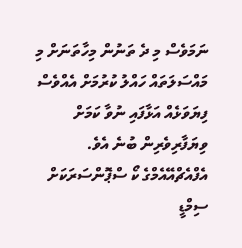ނަމަވެސް މި ދެ ތަނުން މިހާތަނަށް މި މައްސަލަތައް ހައްލު ކުރުމަށް އެއްވެސް ފިޔަވަޅެއް އަޅާފައި ނުވާ ކަމަށް ވިޔަފާރިވެރިން ބުނެ އެވެ.
އެފްއެޗްއޭއެމްގެ ކޯ ސްޕޮންސަރަކަށް ސިމްޑީ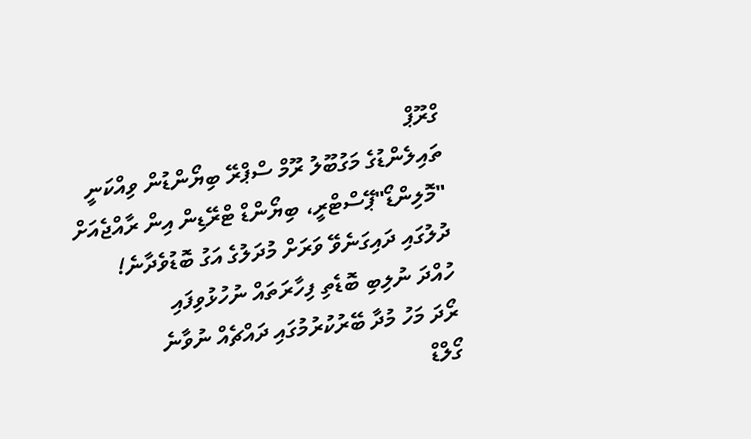ގްރޫޕް
ތައިލެންޑުގެ މަގުބޫލު ރޫމް ސްޕްރޭ ބިޔޯންޑުން ވިއްކަނީ
"މޮލިންޑޯ"ޕޭސްޓްރީ، ބިޔޯންޑް ޓްރޭޑިން އިން ރާއްޖެއަށް
ދުލުގައި ދައިގަނެވޭ ވަރަށް މުދަލުގެ އަގު ބޮޑުވެދާނެ!
ހުއްދަ ނުލިބި ބޮޑެތި ފިހާރަތައް ނުހުޅުވިފައި
ރޯދަ މަހު މުދާ ބޭރުކުރުމުގައި ދައްޗެއް ނުވާނެ
ގޯލްޑް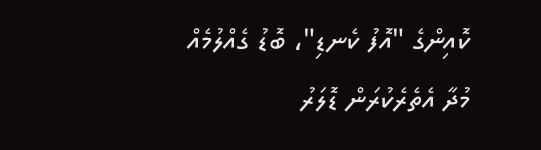ކޮއިންގެ "އޮފު ކެނޑި"، ބޮޑު ގެއްލުމެއް
މުދާ އެތެރެކުރަން ޑޮލަރު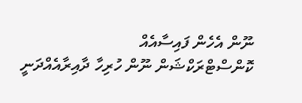ނޫން އެހެން ފައިސާއެއް
ކޮންސްޓްރަކްޝަން ނޫން ހުރިހާ ދާއިރާއެއްދަނީ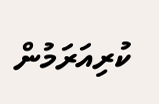ކުރިއަރަމުން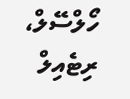ހޯލްސޭލް، ރިޓެއިލް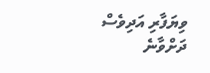ވިޔަފާރި އަދިވެސް ދަށްވާނެ